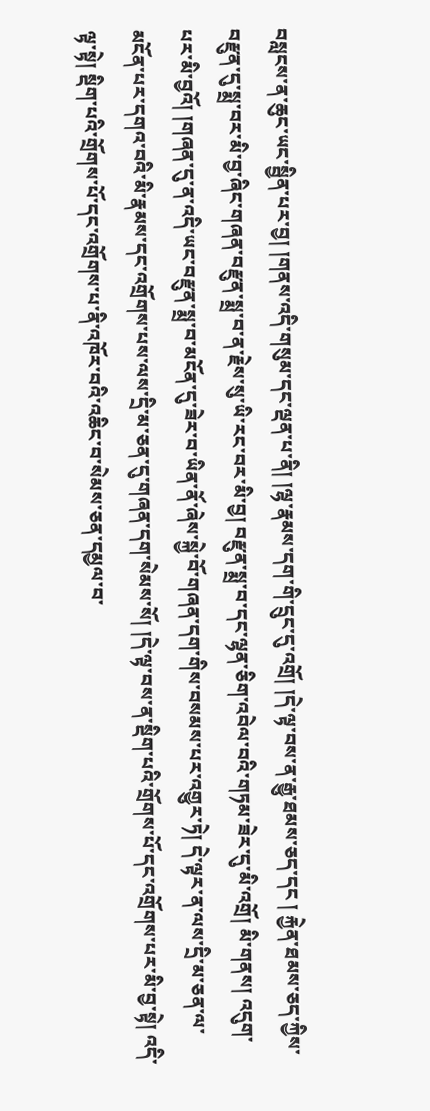བསླངས་ན་ཆུང་ཡང་སྦྱིན་པར་བྱ། །གནས་འདི་གསུམ་དང་ལྡན་པ་ནི། །ལྷ་རྣམས་དག་གི་དྲུང་དུ་འགྲོ། །དེ་ལྟ་བས་ན་རྒྱུ་ཐམས་ཅད་དང ། རྐྱེན་ཐམས་ཅད་ཀྱིས་བརྫུན་དུ་སྨྲ་བར་མི་བྱ་ཞིང་གཞན་བརྫུན་སྨྲ་བ་ན་རྗེས་སུ་ཡི་རང་བར་མི་བྱ། བརྫུན་སྨྲ་བ་དང་ལྷན་ཅིག་འབེལ་བའི་གཏམ་ཟེར་དུ་མི་འགྲོ། མི་གནས། འདུག་པར་མི་བྱའོ། །གཞན་དུ་ན་འདི་ཡང་བརྫུན་སྨྲ་བ་མངོན་དུ་ཟེར་བ་ཡིན་ནོ་ཞེས་སྐྱེ་བོ་གཞན་དག་གིས་བསམས་པར་འགྱུར་ཏེ། དེ་ལྟར་ན་ལས་དྲི་མ་ཅན་ལ་མངོན་པར་དགའ་བའི་མི་རྣམས་དང་འགྲོགས་པས་ལས་དྲི་མ་ཅན་དུ་གཞན་དག་སེམས་སོ། །དེ་ལྟ་བས་ན་སྡིག་པའི་གྲོགས་པོ་དང་འགྲོགས་པར་མི་བྱ་སྟེ། འདི་ལྟ་སྟེ། སྡིག་པའི་གྲོགས་པོ་དང་འགྲོགས་པ་ནི་འཁོར་བའི་འཆིང་བ་སེམས་ཅན་དམྱལ་བ་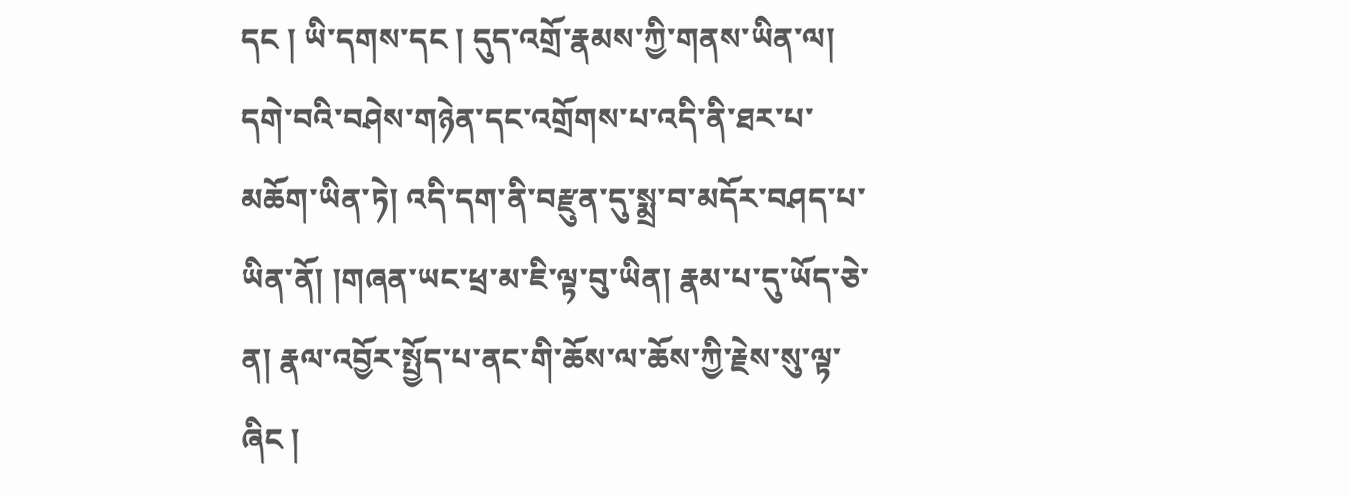དང ། ཡི་དགས་དང ། དུད་འགྲོ་རྣམས་ཀྱི་གནས་ཡིན་ལ། དགེ་བའི་བཤེས་གཉེན་དང་འགྲོགས་པ་འདི་ནི་ཐར་པ་མཆོག་ཡིན་ཏེ། འདི་དག་ནི་བརྫུན་དུ་སྨྲ་བ་མདོར་བཤད་པ་ཡིན་ནོ། །གཞན་ཡང་ཕྲ་མ་ཇི་ལྟ་བུ་ཡིན། རྣམ་པ་དུ་ཡོད་ཅེ་ན། རྣལ་འབྱོར་སྤྱོད་པ་ནང་གི་ཆོས་ལ་ཆོས་ཀྱི་རྗེས་སུ་ལྟ་ཞིང །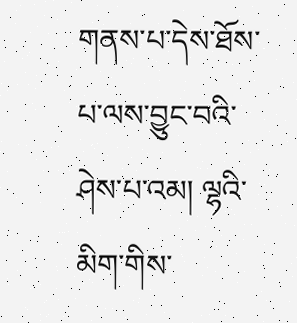གནས་པ་དེས་ཐོས་པ་ལས་བྱུང་བའི་ཤེས་པ་འམ། ལྷའི་མིག་གིས་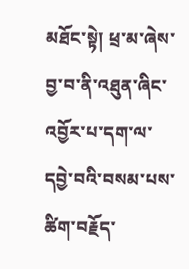མཐོང་སྟེ། ཕྲ་མ་ཞེས་བྱ་བ་ནི་འཐུན་ཞིང་འབྱོར་པ་དག་ལ་དབྱེ་བའི་བསམ་པས་ཚིག་བརྗོད་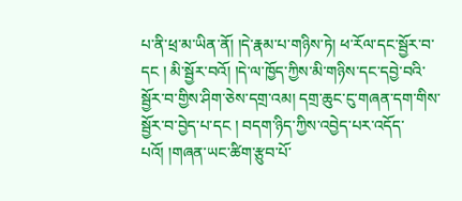པ་ནི་ཕྲ་མ་ཡིན་ནོ། །དེ་རྣམ་པ་གཉིས་ཏེ། ཕ་རོལ་དང་སྦྱོར་བ་དང ། མི་སྦྱོར་བའོ། །དེ་ལ་ཁྱོད་ཀྱིས་མི་གཉིས་དང་དབྱེ་བའི་སྦྱོར་བ་གྱིས་ཤིག་ཅེས་དགྲ་འམ། དགྲ་ཆུང་ངུ་གཞན་དག་གིས་སྦྱོར་བ་བྱེད་པ་དང ། བདག་ཉིད་ཀྱིས་འབྱེད་པར་འདོད་པའོ། །གཞན་ཡང་ཚིག་རྩུབ་པོ་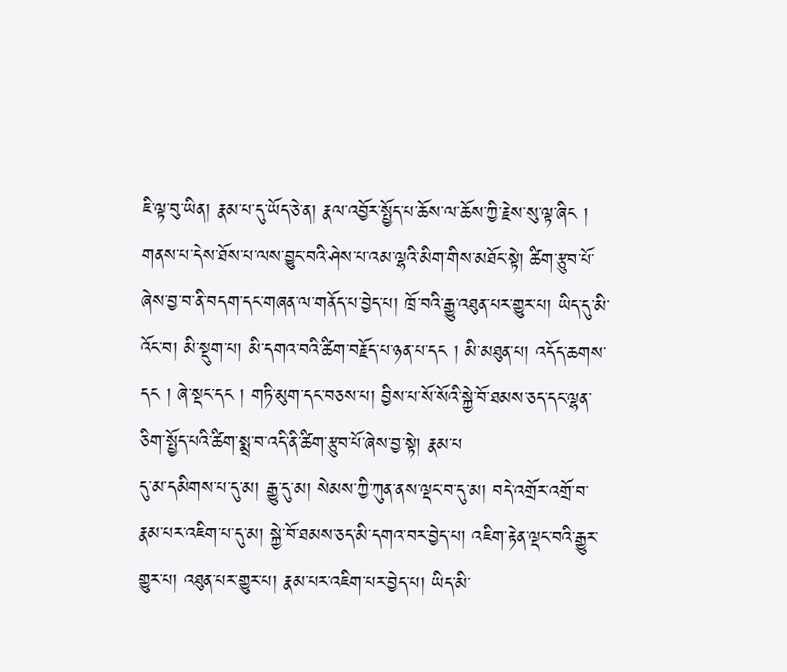ཇི་ལྟ་བུ་ཡིན། རྣམ་པ་དུ་ཡོད་ཅེ་ན། རྣལ་འབྱོར་སྤྱོད་པ་ཆོས་ལ་ཆོས་ཀྱི་རྗེས་སུ་ལྟ་ཞིང ། གནས་པ་དེས་ཐོས་པ་ལས་བྱུང་བའི་ཤེས་པ་འམ་ལྷའི་མིག་གིས་མཐོང་སྟེ། ཚིག་རྩུབ་པོ་ཞེས་བྱ་བ་ནི་བདག་དང་གཞན་ལ་གནོད་པ་བྱེད་པ། ཁྲོ་བའི་རྒྱུ་འཐུན་པར་གྱུར་པ། ཡིད་དུ་མི་འོང་བ། མི་སྡུག་པ། མི་དགའ་བའི་ཚིག་བརྗོད་པ་ཉན་པ་དང ། མི་མཐུན་པ། འདོད་ཆགས་དང ། ཞེ་སྡང་དང ། གཏི་མུག་དང་བཅས་པ། བྱིས་པ་སོ་སོའི་སྐྱེ་བོ་ཐམས་ཅད་དང་ལྷན་ཅིག་སྤྱོད་པའི་ཚིག་སྨྲ་བ་འདི་ནི་ཚིག་རྩུབ་པོ་ཞེས་བྱ་སྟེ། རྣམ་པ
དུ་མ་དམིགས་པ་དུ་མ། རྒྱུ་དུ་མ། སེམས་ཀྱི་ཀུན་ནས་ལྡང་བ་དུ་མ། བདེ་འགྲོར་འགྲོ་བ་རྣམ་པར་འཇིག་པ་དུ་མ། སྐྱེ་བོ་ཐམས་ཅད་མི་དགའ་བར་བྱེད་པ། འཇིག་རྟེན་ལྡང་བའི་རྒྱུར་གྱུར་པ། འཐུན་པར་གྱུར་པ། རྣམ་པར་འཇིག་པར་བྱེད་པ། ཡིད་མི་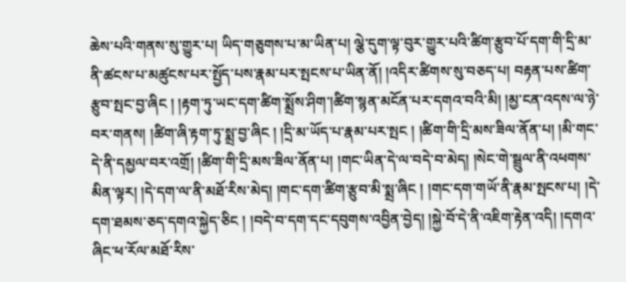ཆེས་པའི་གནས་སུ་གྱུར་པ། ཡིད་གཅུགས་པ་མ་ཡིན་པ། ལྕེ་དུག་ལྟ་བུར་གྱུར་པའི་ཚིག་རྩུབ་པོ་དག་གི་དྲི་མ་ནི་ཚངས་པ་མཚུངས་པར་སྤྱོད་པས་རྣམ་པར་སྤངས་པ་ཡིན་ནོ། །འདིར་ཚིགས་སུ་བཅད་པ། བརྟན་པས་ཚིག་རྩུབ་སྤང་བྱ་ཞིང ། །རྟག་ཏུ་ཡང་དག་ཚིག་སྨྲོས་ཤིག་།ཚིག་སྙན་མངོན་པར་དགའ་བའི་མི། །མྱ་ངན་འདས་ལ་ཉེ་བར་གནས། །ཚིག་ཞི་རྟག་ཏུ་སྨྲ་བྱ་ཞིང ། །དྲི་མ་ཡོད་པ་རྣམ་པར་སྤང ། །ཚིག་གི་དྲི་མས་ཟིལ་ནོན་པ། །མི་གང་དེ་ནི་དམྱལ་བར་འགྲོ། །ཚིག་གི་དྲི་མས་ཟིལ་ནོན་པ། །གང་ཡིན་དེ་ལ་བདེ་བ་མེད། །སེང་གེ་སྦྲུལ་ནི་འཕགས་མིན་ལྟར། །དེ་དག་ལ་ནི་མཐོ་རིས་མེད། །གང་དག་ཚིག་རྩུབ་མི་སྨྲ་ཞིང ། །གང་དག་གཡོ་ནི་རྣམ་སྤངས་པ། །དེ་དག་ཐམས་ཅད་དགའ་སྐྱེད་ཅིང ། །བདེ་བ་དག་དང་དབུགས་འབྱིན་བྱེད། །སྐྱེ་བོ་དེ་ནི་འཇིག་རྟེན་འདི། །དགའ་ཞིང་ཕ་རོལ་མཐོ་རིས་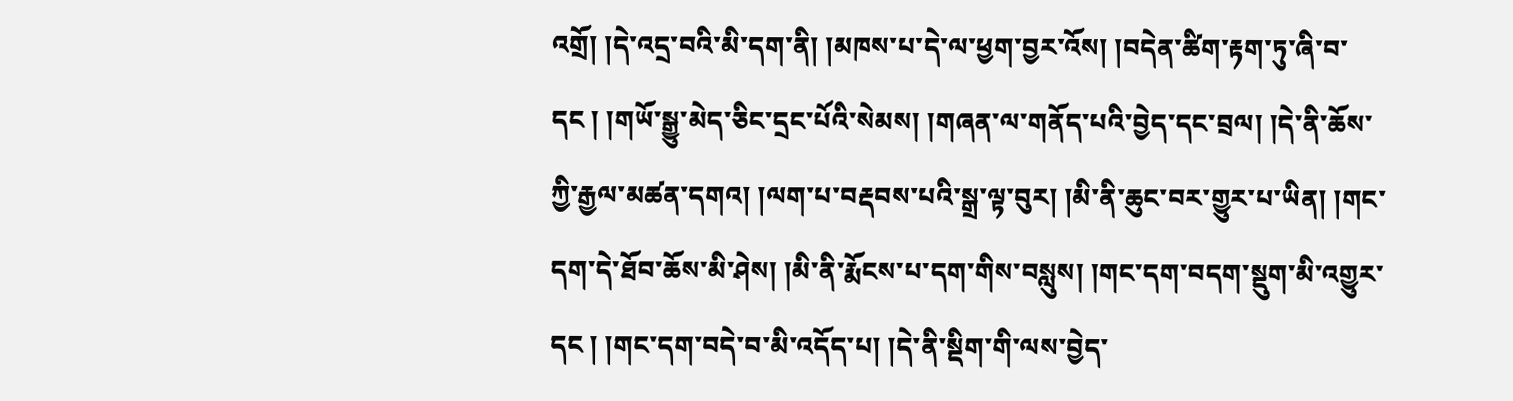འགྲོ། །དེ་འདྲ་བའི་མི་དག་ནི། །མཁས་པ་དེ་ལ་ཕྱག་བྱར་འོས། །བདེན་ཚིག་རྟག་ཏུ་ཞི་བ་དང ། །གཡོ་སྒྱུ་མེད་ཅིང་དྲང་པོའི་སེམས། །གཞན་ལ་གནོད་པའི་བྱེད་དང་བྲལ། །དེ་ནི་ཆོས་ཀྱི་རྒྱལ་མཚན་དགའ། །ལག་པ་བརྡབས་པའི་སྒྲ་ལྟ་བུར། །མི་ནི་ཆུང་བར་གྱུར་པ་ཡིན། །གང་དག་དེ་ཐོབ་ཆོས་མི་ཤེས། །མི་ནི་རྨོངས་པ་དག་གིས་བསླུས། །གང་དག་བདག་སྡུག་མི་འགྱུར་དང ། །གང་དག་བདེ་བ་མི་འདོད་པ། །དེ་ནི་སྡིག་གི་ལས་བྱེད་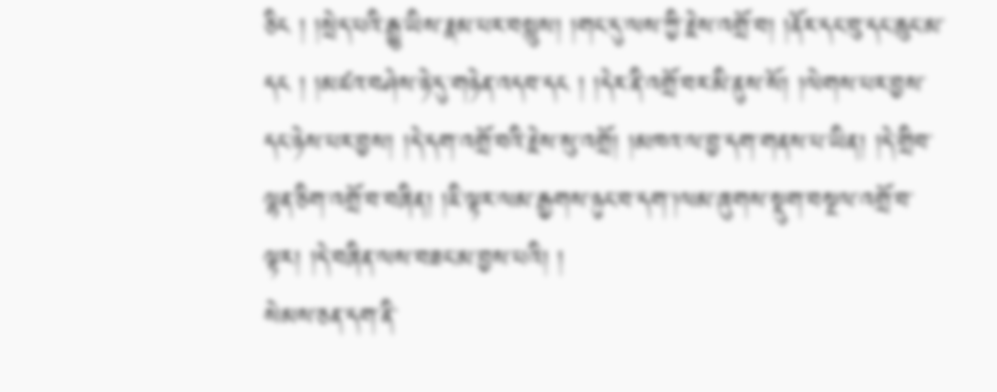ཅིང ། །སྲེད་པའི་རྒྱུ་ཡིས་རྣམ་པར་བསླུས། །གང་དུ་ལས་ཀྱི་རྗེས་འགྲོ་བ། །ནོར་དང་བུ་དང་ཆུང་མ་དང ། །མཛའ་བཤེས་ཉེ་དུ་གཉེན་འདབ་དང ། །དེར་ནི་འགྲོ་བར་མི་ནུས་སོ། །ལེགས་པར་བྱས་དང་ཉེས་པར་བྱས། །དེ་དག་འགྲོ་བའི་རྗེས་སུ་འགྲོ། །མཁའ་ལ་བྱ་དག་གནས་པ་ཡིན། །དེ་གྲིབ་ལྷན་ཅིག་འགྲོ་བ་བཞིན། །ཇི་ལྟར་ལམ་རྒྱགས་ཉུང་བ་དག་།ལམ་ཞུགས་སྡུག་བསྔལ་འགྲོ་བ་ལྟར། །དེ་བཞིན་ལས་བཟང་མ་བྱས་པའི། །
སེམས་ཅན་དག་ནི་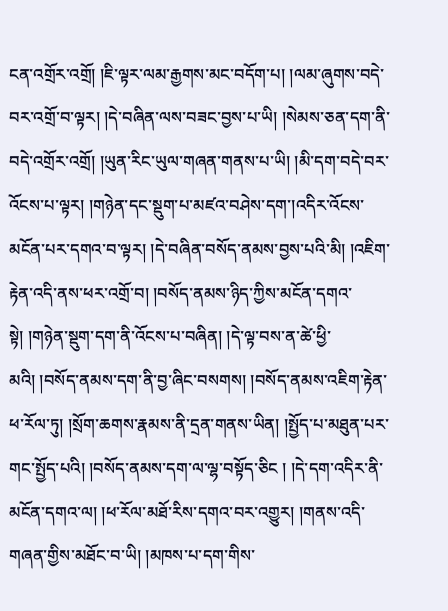ངན་འགྲོར་འགྲོ། །ཇི་ལྟར་ལམ་རྒྱགས་མང་བདོག་པ། །ལམ་ཞུགས་བདེ་བར་འགྲོ་བ་ལྟར། །དེ་བཞིན་ལས་བཟང་བྱས་པ་ཡི། །སེམས་ཅན་དག་ནི་བདེ་འགྲོར་འགྲོ། །ཡུན་རིང་ཡུལ་གཞན་གནས་པ་ཡི། །མི་དག་བདེ་བར་འོངས་པ་ལྟར། །གཉེན་དང་སྡུག་པ་མཛའ་བཤེས་དག་།འདིར་འོངས་མངོན་པར་དགའ་བ་ལྟར། །དེ་བཞིན་བསོད་ནམས་བྱས་པའི་མི། །འཇིག་རྟེན་འདི་ནས་ཕར་འགྲོ་བ། །བསོད་ནམས་ཉིད་ཀྱིས་མངོན་དགའ་སྟེ། །གཉེན་སྡུག་དག་ནི་འོངས་པ་བཞིན། །དེ་ལྟ་བས་ན་ཚེ་ཕྱི་མའི། །བསོད་ནམས་དག་ནི་བྱ་ཞིང་བསགས། །བསོད་ནམས་འཇིག་རྟེན་ཕ་རོལ་ཏུ། །སྲོག་ཆགས་རྣམས་ནི་དྲན་གནས་ཡིན། །སྤྱོད་པ་མཐུན་པར་གང་སྤྱོད་པའི། །བསོད་ནམས་དག་ལ་ལྷ་བསྟོད་ཅིང ། །དེ་དག་འདིར་ནི་མངོན་དགའ་ལ། །ཕ་རོལ་མཐོ་རིས་དགའ་བར་འགྱུར། །གནས་འདི་གཞན་གྱིས་མཐོང་བ་ཡི། །མཁས་པ་དག་གིས་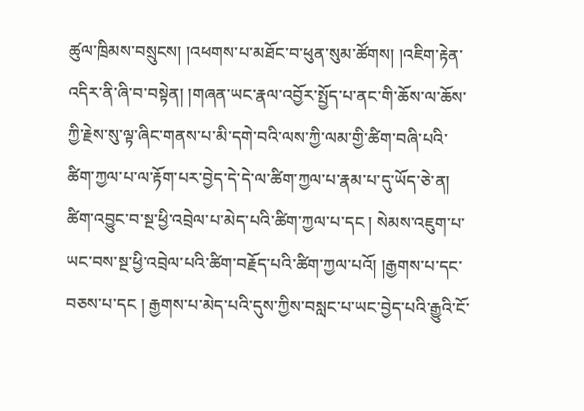ཚུལ་ཁྲིམས་བསྲུངས། །འཕགས་པ་མཐོང་བ་ཕུན་སུམ་ཚོགས། །འཇིག་རྟེན་འདིར་ནི་ཞི་བ་བསྟེན། །གཞན་ཡང་རྣལ་འབྱོར་སྤྱོད་པ་ནང་གི་ཆོས་ལ་ཆོས་ཀྱི་རྗེས་སུ་ལྟ་ཞིང་གནས་པ་མི་དགེ་བའི་ལས་ཀྱི་ལམ་གྱི་ཚིག་བཞི་པའི་ཚིག་ཀྱལ་པ་ལ་རྟོག་པར་བྱེད་དེ་དེ་ལ་ཚིག་ཀྱལ་པ་རྣམ་པ་དུ་ཡོད་ཅེ་ན། ཚིག་འབྱུང་བ་སྔ་ཕྱི་འབྲེལ་པ་མེད་པའི་ཚིག་ཀྱལ་པ་དང ། སེམས་འཇུག་པ་ཡང་བས་སྔ་ཕྱི་འབྲེལ་པའི་ཚིག་བརྗོད་པའི་ཚིག་ཀྱལ་པའོ། །རྒྱགས་པ་དང་བཅས་པ་དང ། རྒྱགས་པ་མེད་པའི་དུས་ཀྱིས་བསླང་པ་ཡང་བྱེད་པའི་རྒྱུའི་ངོ་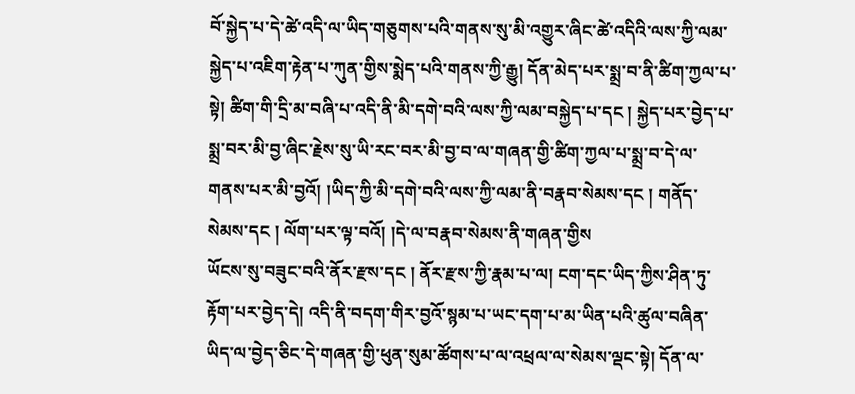བོ་སྐྱེད་པ་དེ་ཚེ་འདི་ལ་ཡིད་གཅུགས་པའི་གནས་སུ་མི་འགྱུར་ཞིང་ཚེ་འདིའི་ལས་ཀྱི་ལམ་སྐྱེད་པ་འཇིག་རྟེན་པ་ཀུན་གྱིས་སྨེད་པའི་གནས་ཀྱི་རྒྱུ། དོན་མེད་པར་སྨྲ་བ་ནི་ཚིག་ཀྱལ་པ་སྟེ། ཚིག་གི་དྲི་མ་བཞི་པ་འདི་ནི་མི་དགེ་བའི་ལས་ཀྱི་ལམ་བསྐྱེད་པ་དང ། སྐྱེད་པར་བྱེད་པ་སྨྲ་བར་མི་བྱ་ཞིང་རྗེས་སུ་ཡི་རང་བར་མི་བྱ་བ་ལ་གཞན་གྱི་ཚིག་ཀྱལ་པ་སྨྲ་བ་དེ་ལ་གནས་པར་མི་བྱའོ། །ཡིད་ཀྱི་མི་དགེ་བའི་ལས་ཀྱི་ལམ་ནི་བརྣབ་སེམས་དང ། གནོད་སེམས་དང ། ལོག་པར་ལྟ་བའོ། །དེ་ལ་བརྣབ་སེམས་ནི་གཞན་གྱིས
ཡོངས་སུ་བཟུང་བའི་ནོར་རྫས་དང ། ནོར་རྫས་ཀྱི་རྣམ་པ་ལ། ངག་དང་ཡིད་ཀྱིས་ཤིན་ཏུ་རྟོག་པར་བྱེད་དེ། འདི་ནི་བདག་གིར་བྱའོ་སྙམ་པ་ཡང་དག་པ་མ་ཡིན་པའི་ཚུལ་བཞིན་ཡིད་ལ་བྱེད་ཅིང་དེ་གཞན་གྱི་ཕུན་སུམ་ཚོགས་པ་ལ་འཕྲལ་ལ་སེམས་ལྡང་སྟེ། དོན་ལ་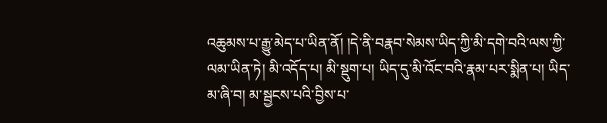འཆུམས་པ་རྒྱུ་མེད་པ་ཡིན་ནོ། །དེ་ནི་བརྣབ་སེམས་ཡིད་ཀྱི་མི་དགེ་བའི་ལས་ཀྱི་ལམ་ཡིན་ཏེ། མི་འདོད་པ། མི་སྡུག་པ། ཡིད་དུ་མི་འོང་བའི་རྣམ་པར་སྨིན་པ། ཡིད་མ་ཞི་བ། མ་སྦྱངས་པའི་བྱིས་པ་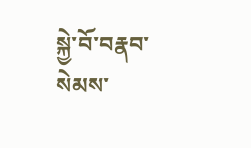སྐྱེ་བོ་བརྣབ་སེམས་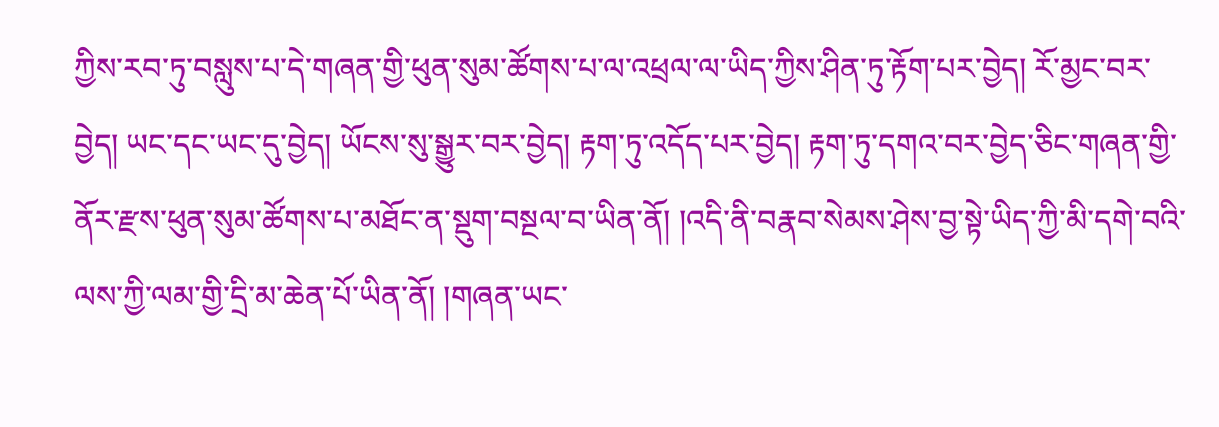ཀྱིས་རབ་ཏུ་བསླུས་པ་དེ་གཞན་གྱི་ཕུན་སུམ་ཚོགས་པ་ལ་འཕྲལ་ལ་ཡིད་ཀྱིས་ཤིན་ཏུ་རྟོག་པར་བྱེད། རོ་མྱང་བར་བྱེད། ཡང་དང་ཡང་དུ་བྱེད། ཡོངས་སུ་སྒྱུར་བར་བྱེད། རྟག་ཏུ་འདོད་པར་བྱེད། རྟག་ཏུ་དགའ་བར་བྱེད་ཅིང་གཞན་གྱི་ནོར་རྫས་ཕུན་སུམ་ཚོགས་པ་མཐོང་ན་སྡུག་བསྔལ་བ་ཡིན་ནོ། །འདི་ནི་བརྣབ་སེམས་ཤེས་བྱ་སྟེ་ཡིད་ཀྱི་མི་དགེ་བའི་ལས་ཀྱི་ལམ་གྱི་དྲི་མ་ཆེན་པོ་ཡིན་ནོ། །གཞན་ཡང་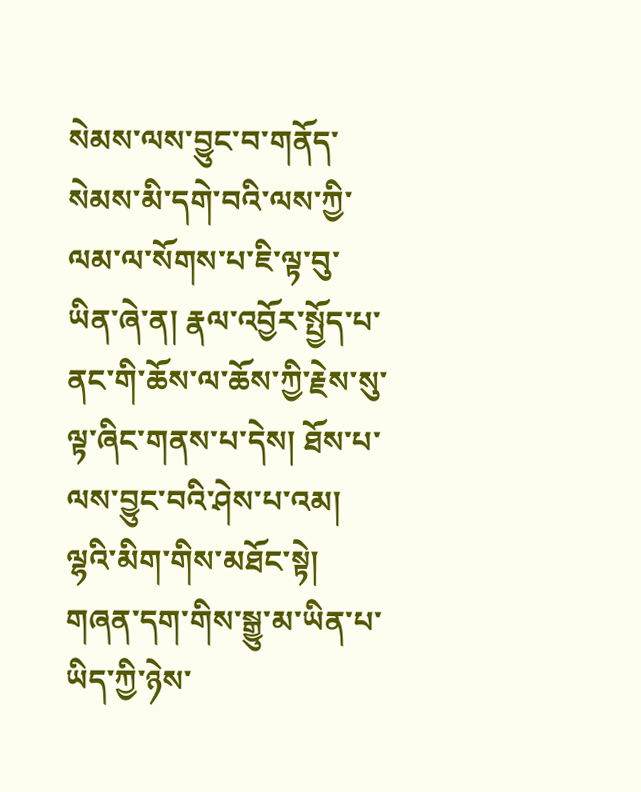སེམས་ལས་བྱུང་བ་གནོད་སེམས་མི་དགེ་བའི་ལས་ཀྱི་ལམ་ལ་སོགས་པ་ཇི་ལྟ་བུ་ཡིན་ཞེ་ན། རྣལ་འབྱོར་སྤྱོད་པ་ནང་གི་ཆོས་ལ་ཆོས་ཀྱི་རྗེས་སུ་ལྟ་ཞིང་གནས་པ་དེས། ཐོས་པ་ལས་བྱུང་བའི་ཤེས་པ་འམ། ལྷའི་མིག་གིས་མཐོང་སྟེ། གཞན་དག་གིས་སྒྱུ་མ་ཡིན་པ་ཡིད་ཀྱི་ཉེས་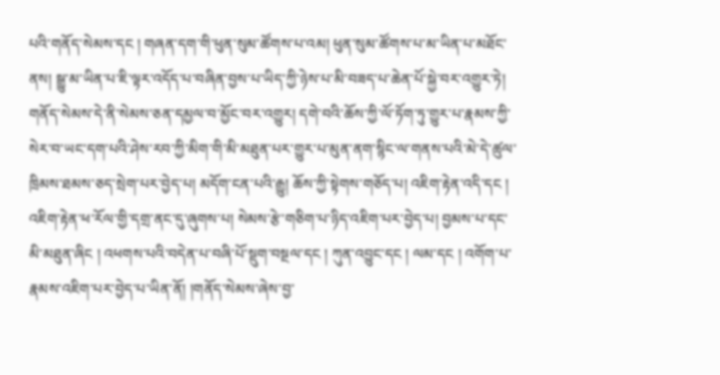པའི་གནོད་སེམས་དང ། གཞན་དག་གི་ཕུན་སུམ་ཚོགས་པ་འམ། ཕུན་སུམ་ཚོགས་པ་མ་ཡིན་པ་མཐོང་ནས། སྒྱུ་མ་ཡིན་པ་ཇི་ལྟར་འདོད་པ་བཞིན་བྱས་པ་ཡིད་ཀྱི་ཉེས་པ་མི་བཟད་པ་ཆེན་པོ་སྐྱེ་བར་འགྱུར་ཏེ། གནོད་སེམས་དེ་ནི་སེམས་ཅན་དམྱལ་བ་མྱོང་བར་འགྱུར། དགེ་བའི་ཆོས་ཀྱི་ལོ་ཏོག་ཏུ་གྱུར་པ་རྣམས་ཀྱི་སེར་བ་ཡང་དག་པའི་ཤེས་རབ་ཀྱི་མིག་གི་མི་མཐུན་པར་གྱུར་པ་མུན་ནག་སྙིང་ལ་གནས་པའི་མེ་དེ་ཚུལ་ཁྲིམས་ཐམས་ཅད་སྲེག་པར་བྱེད་པ། མདོག་ངན་པའི་རྒྱུ། ཆོས་ཀྱི་སྟེགས་གཅོད་པ། འཇིག་རྟེན་འདི་དང ། འཇིག་རྟེན་ཕ་རོལ་གྱི་དགྲ་ནང་དུ་ཞུགས་པ། སེམས་རྩེ་གཅིག་པ་ཉིད་འཇིག་པར་བྱེད་པ། བྱམས་པ་དང་མི་མཐུན་ཞིང ། འཕགས་པའི་བདེན་པ་བཞི་པོ་སྡུག་བསྔལ་དང ། ཀུན་འབྱུང་དང ། ལམ་དང ། འགོག་པ་རྣམས་འཇིག་པར་བྱེད་པ་ཡིན་ནོ། །གནོད་སེམས་ཞེས་བྱ་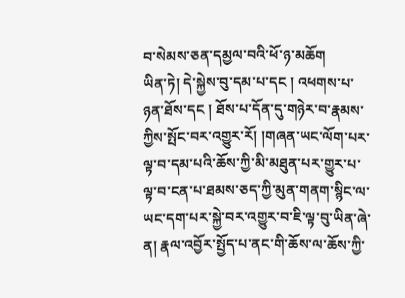བ་སེམས་ཅན་དམྱལ་བའི་ཕོ་ཉ་མཆོག
ཡིན་ཏེ། དེ་སྐྱེས་བུ་དམ་པ་དང ། འཕགས་པ་ཉན་ཐོས་དང ། ཐོས་པ་དོན་དུ་གཉེར་བ་རྣམས་ཀྱིས་སྤོང་བར་འགྱུར་རོ། །གཞན་ཡང་ལོག་པར་ལྟ་བ་དམ་པའི་ཆོས་ཀྱི་མི་མཐུན་པར་གྱུར་པ་ལྟ་བ་ངན་པ་ཐམས་ཅད་ཀྱི་མུན་གནག་སྙིང་ལ་ཡང་དག་པར་སྐྱེ་བར་འགྱུར་བ་ཇི་ལྟ་བུ་ཡིན་ཞེ་ན། རྣལ་འབྱོར་སྤྱོད་པ་ནང་གི་ཆོས་ལ་ཆོས་ཀྱི་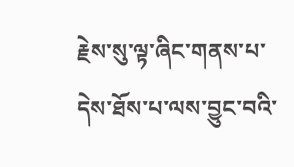རྗེས་སུ་ལྟ་ཞིང་གནས་པ་དེས་ཐོས་པ་ལས་བྱུང་བའི་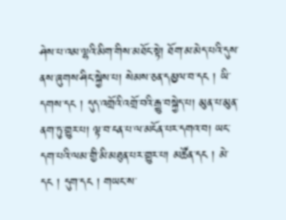ཤེས་པ་འམ་ལྷའི་མིག་གིས་མཐོང་སྟེ། ཐོག་མ་མེད་པའི་དུས་ནས་ཞུགས་ཤིང་སྐྱེས་པ། སེམས་ཅན་དམྱལ་བ་དང ། ཡི་དགས་དང ། དུད་འགྲོའི་འགྲོ་བའི་རྒྱུ་བསྐྱེད་པ། མུན་པ་མུན་ནག་ཏུ་གྱུར་པ། ལྟ་བ་ངན་པ་ལ་མངོན་པར་དགའ་བ། ཡང་དག་པའི་ལམ་གྱི་མི་མཐུན་པར་གྱུར་པ། མཚོན་དང ། མེ་དང ། དུག་དང ། གཡང་ས་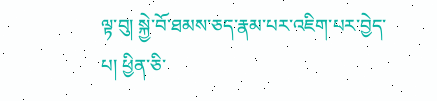ལྟ་བུ། སྐྱེ་བོ་ཐམས་ཅད་རྣམ་པར་འཇིག་པར་བྱེད་པ། ཕྱིན་ཅི་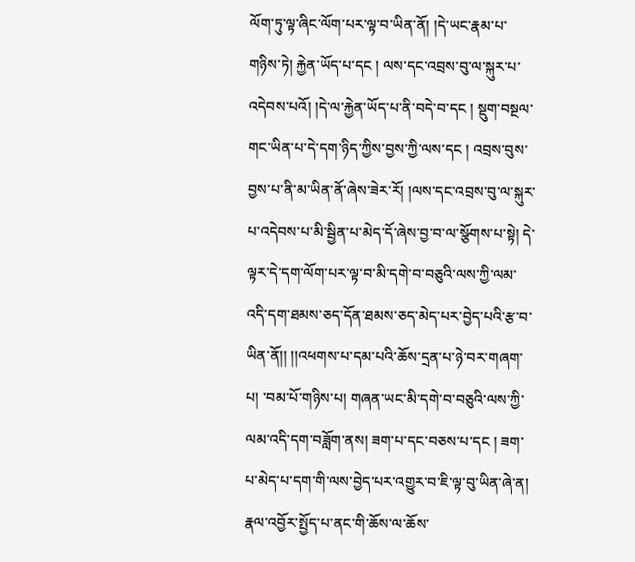ལོག་ཏུ་ལྟ་ཞིང་ལོག་པར་ལྟ་བ་ཡིན་ནོ། །དེ་ཡང་རྣམ་པ་གཉིས་ཏེ། རྐྱེན་ཡོད་པ་དང ། ལས་དང་འབྲས་བུ་ལ་སྐུར་པ་འདེབས་པའོ། །དེ་ལ་རྐྱེན་ཡོད་པ་ནི་བདེ་བ་དང ། སྡུག་བསྔལ་གང་ཡིན་པ་དེ་དག་ཉིད་ཀྱིས་བྱས་ཀྱི་ལས་དང ། འབྲས་བུས་བྱས་པ་ནི་མ་ཡིན་ནོ་ཞེས་ཟེར་རོ། །ལས་དང་འབྲས་བུ་ལ་སྐུར་པ་འདེབས་པ་མི་སྦྱིན་པ་མེད་དོ་ཞེས་བྱ་བ་ལ་སྩོགས་པ་སྟེ། དེ་ལྟར་དེ་དག་ལོག་པར་ལྟ་བ་མི་དགེ་བ་བཅུའི་ལས་ཀྱི་ལམ་འདི་དག་ཐམས་ཅད་དོན་ཐམས་ཅད་མེད་པར་བྱེད་པའི་རྩ་བ་ཡིན་ནོ།། །།འཕགས་པ་དམ་པའི་ཆོས་དྲན་པ་ཉེ་བར་གཞག་པ། ་བམ་པོ་གཉིས་པ། གཞན་ཡང་མི་དགེ་བ་བཅུའི་ལས་ཀྱི་ལམ་འདི་དག་བཟློག་ནས། ཟག་པ་དང་བཅས་པ་དང ། ཟག་པ་མེད་པ་དག་གི་ལས་བྱེད་པར་འགྱུར་བ་ཇི་ལྟ་བུ་ཡིན་ཞེ་ན། རྣལ་འབྱོར་སྤྱོད་པ་ནང་གི་ཆོས་ལ་ཆོས་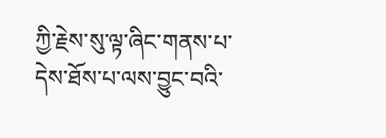ཀྱི་རྗེས་སུ་ལྟ་ཞིང་གནས་པ་དེས་ཐོས་པ་ལས་བྱུང་བའི་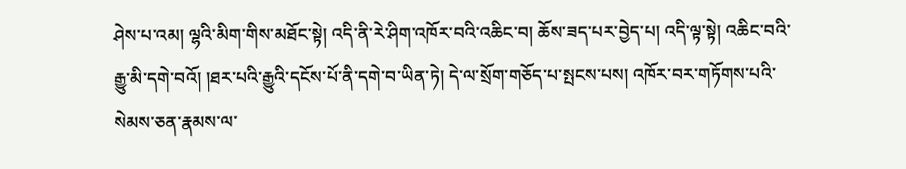ཤེས་པ་འམ། ལྷའི་མིག་གིས་མཐོང་སྟེ། འདི་ནི་རེ་ཤིག་འཁོར་བའི་འཆིང་བ། ཆོས་ཟད་པར་བྱེད་པ། འདི་ལྟ་སྟེ། འཆིང་བའི་རྒྱུ་མི་དགེ་བའོ། །ཐར་པའི་རྒྱུའི་དངོས་པོ་ནི་དགེ་བ་ཡིན་ཏེ། དེ་ལ་སྲོག་གཅོད་པ་སྤངས་པས། འཁོར་བར་གཏོགས་པའི་སེམས་ཅན་རྣམས་ལ་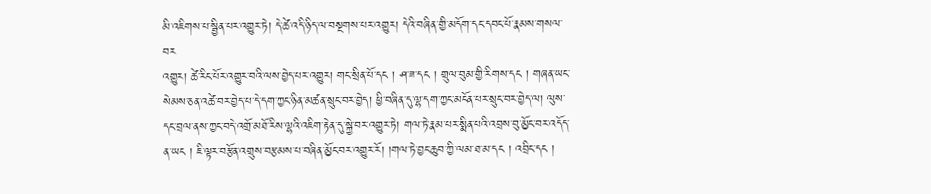མི་འཇིགས་པ་སྦྱིན་པར་འགྱུར་ཏེ། དེ་ཚེ་འདི་ཉིད་ལ་བསྔགས་པར་འགྱུར། དེའི་བཞིན་གྱི་མདོག་དང་དབང་པོ་རྣམས་གསལ་བར
འགྱུར། ཚེ་རིང་པོར་འགྱུར་བའི་ལས་བྱེད་པར་འགྱུར། གང་སྲིན་པོ་དང ། ཤ་ཟ་དང ། གྲུལ་བུམ་གྱི་རིགས་དང ། གཞན་ཡང་སེམས་ཅན་འཚེ་བར་བྱེད་པ་དེ་དག་ཀྱང་ཉིན་མཚན་སྲུང་བར་བྱེད། ཕྱི་བཞིན་དུ་ལྷ་དག་ཀྱང་མངོན་པར་སྲུང་བར་བྱེད་ལ། ལུས་དང་བྲལ་ནས་ཀྱང་བདེ་འགྲོ་མཐོ་རིས་ལྷའི་འཇིག་རྟེན་དུ་སྐྱེ་བར་འགྱུར་ཏེ། གལ་ཏེ་རྣམ་པར་སྨིན་པའི་འབྲས་བུ་མྱོང་བར་འདོད་ན་ཡང ། ཇི་ལྟར་བརྩོན་འགྲུས་བརྩམས་པ་བཞིན་མྱོང་བར་འགྱུར་རོ། །གལ་ཏེ་བྱང་ཆུབ་ཀྱི་ལམ་ཐ་མ་དང ། འབྲིང་དང །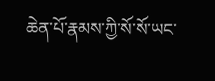ཆེན་པོ་རྣམས་ཀྱི་སོ་སོ་ཡང་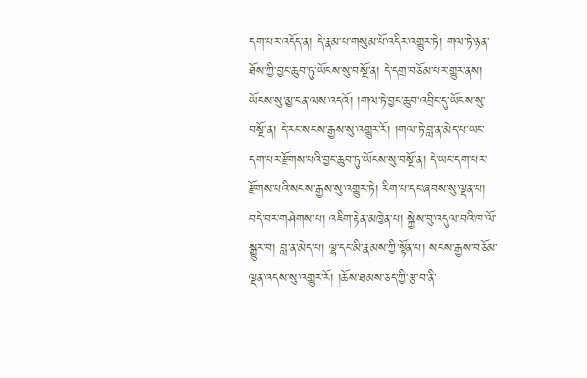དག་པར་འདོད་ན། དེ་རྣམ་པ་གསུམ་པོ་འདིར་འགྱུར་ཏེ། གལ་ཏེ་ཉན་ཐོས་ཀྱི་བྱང་ཆུབ་ཏུ་ཡོངས་སུ་བསྔོ་ན། དེ་དགྲ་བཅོམ་པར་གྱུར་ནས། ཡོངས་སུ་མྱ་ངན་ལས་འདའོ། །གལ་ཏེ་བྱང་ཆུབ་འབྲིང་དུ་ཡོངས་སུ་བསྔོ་ན། དེ་རང་སངས་རྒྱས་སུ་འགྱུར་རོ། །གལ་ཏེ་བླ་ན་མེད་པ་ཡང་དག་པར་རྫོགས་པའི་བྱང་ཆུབ་ཏུ་ཡོངས་སུ་བསྔོ་ན། དེ་ཡང་དག་པར་རྫོགས་པའི་སངས་རྒྱས་སུ་འགྱུར་ཏེ། རིག་པ་དང་ཞབས་སུ་ལྡན་པ། བདེ་བར་གཤེགས་པ། འཇིག་རྟེན་མཁྱེན་པ། སྐྱེས་བུ་འདུལ་བའི་ཁ་ལོ་སྒྱུར་བ། བླ་ན་མེད་པ། ལྷ་དང་མི་རྣམས་ཀྱི་སྟོན་པ། སངས་རྒྱས་བཅོམ་ལྡན་འདས་སུ་འགྱུར་རོ། །ཆོས་ཐམས་ཅད་ཀྱི་རྩ་བ་ནི་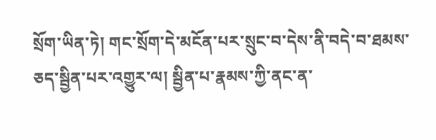སྲོག་ཡིན་ཏེ། གང་སྲོག་དེ་མངོན་པར་སྲུང་བ་དེས་ནི་བདེ་བ་ཐམས་ཅད་སྦྱིན་པར་འགྱུར་ལ། སྦྱིན་པ་རྣམས་ཀྱི་ནང་ན་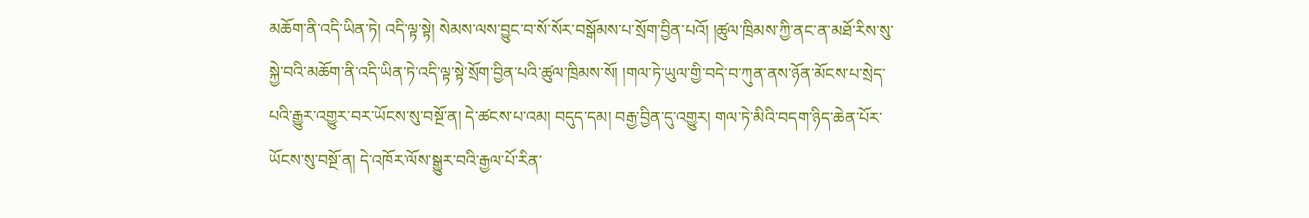མཆོག་ནི་འདི་ཡིན་ཏེ། འདི་ལྟ་སྟེ། སེམས་ལས་བྱུང་བ་སོ་སོར་བསྒོམས་པ་སྲོག་བྱིན་པའོ། །ཚུལ་ཁྲིམས་ཀྱི་ནང་ན་མཐོ་རིས་སུ་སྐྱེ་བའི་མཆོག་ནི་འདི་ཡིན་ཏེ་འདི་ལྟ་སྟེ་སྲོག་བྱིན་པའི་ཚུལ་ཁྲིམས་སོ། །གལ་ཏེ་ཡུལ་གྱི་བདེ་བ་ཀུན་ནས་ཉོན་མོངས་པ་སྲེད་པའི་རྒྱུར་འགྱུར་བར་ཡོངས་སུ་བསྔོ་ན། དེ་ཚངས་པ་འམ། བདུད་དམ། བརྒྱ་བྱིན་དུ་འགྱུར། གལ་ཏེ་མིའི་བདག་ཉིད་ཆེན་པོར་ཡོངས་སུ་བསྔོ་ན། དེ་འཁོར་ལོས་སྒྱུར་བའི་རྒྱལ་པོ་རིན་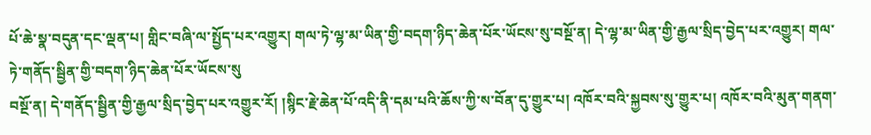པོ་ཆེ་སྣ་བདུན་དང་ལྡན་པ། གླིང་བཞི་ལ་སྤྱོད་པར་འགྱུར། གལ་ཏེ་ལྷ་མ་ཡིན་གྱི་བདག་ཉིད་ཆེན་པོར་ཡོངས་སུ་བསྔོ་ན། དེ་ལྷ་མ་ཡིན་གྱི་རྒྱལ་སྲིད་བྱེད་པར་འགྱུར། གལ་ཏེ་གནོད་སྦྱིན་གྱི་བདག་ཉིད་ཆེན་པོར་ཡོངས་སུ
བསྔོ་ན། དེ་གནོད་སྦྱིན་གྱི་རྒྱལ་སྲིད་བྱེད་པར་འགྱུར་རོ། །སྙིང་རྗེ་ཆེན་པོ་འདི་ནི་དམ་པའི་ཆོས་ཀྱི་ས་བོན་དུ་གྱུར་པ། འཁོར་བའི་སྐྱབས་སུ་གྱུར་པ། འཁོར་བའི་མུན་གནག་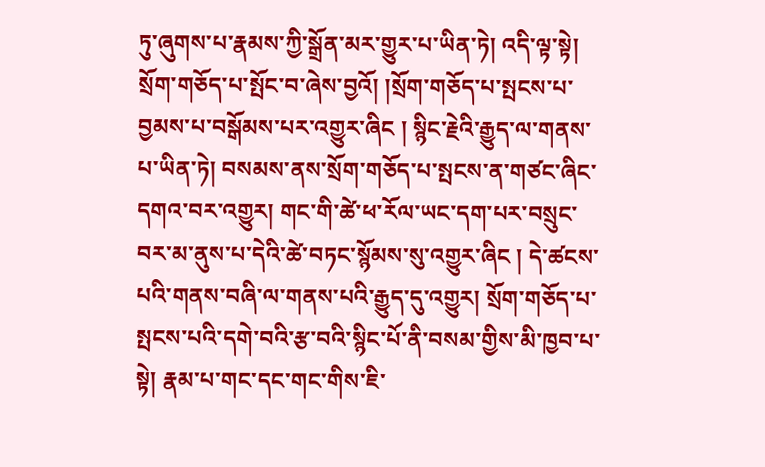ཏུ་ཞུགས་པ་རྣམས་ཀྱི་སྒྲོན་མར་གྱུར་པ་ཡིན་ཏེ། འདི་ལྟ་སྟེ། སྲོག་གཅོད་པ་སྤོང་བ་ཞེས་བྱའོ། །སྲོག་གཅོད་པ་སྤངས་པ་བྱམས་པ་བསྒོམས་པར་འགྱུར་ཞིང ། སྙིང་རྗེའི་རྒྱུད་ལ་གནས་པ་ཡིན་ཏེ། བསམས་ནས་སྲོག་གཅོད་པ་སྤངས་ན་གཙང་ཞིང་དགའ་བར་འགྱུར། གང་གི་ཚེ་ཕ་རོལ་ཡང་དག་པར་བསྲུང་བར་མ་ནུས་པ་དེའི་ཚེ་བཏང་སྙོམས་སུ་འགྱུར་ཞིང ། དེ་ཚངས་པའི་གནས་བཞི་ལ་གནས་པའི་རྒྱུད་དུ་འགྱུར། སྲོག་གཅོད་པ་སྤངས་པའི་དགེ་བའི་རྩ་བའི་སྙིང་པོ་ནི་བསམ་གྱིས་མི་ཁྱབ་པ་སྟེ། རྣམ་པ་གང་དང་གང་གིས་ཇི་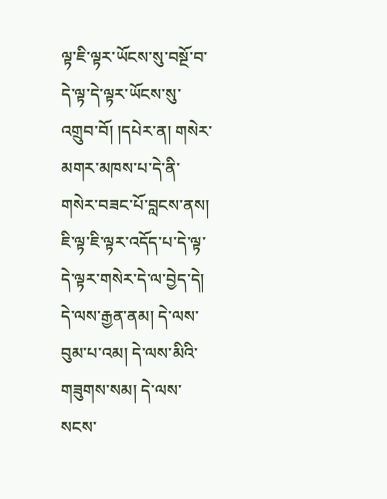ལྟ་ཇི་ལྟར་ཡོངས་སུ་བསྔོ་བ་དེ་ལྟ་དེ་ལྟར་ཡོངས་སུ་འགྲུབ་བོ། །དཔེར་ན། གསེར་མགར་མཁས་པ་དེ་ནི་གསེར་བཟང་པོ་བླངས་ནས། ཇི་ལྟ་ཇི་ལྟར་འདོད་པ་དེ་ལྟ་དེ་ལྟར་གསེར་དེ་ལ་བྱེད་དེ། དེ་ལས་རྒྱན་ནམ། དེ་ལས་བུམ་པ་འམ། དེ་ལས་མིའི་གཟུགས་སམ། དེ་ལས་སངས་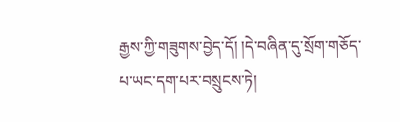རྒྱས་ཀྱི་གཟུགས་བྱེད་དོ། །དེ་བཞིན་དུ་སྲོག་གཅོད་པ་ཡང་དག་པར་བསྲུངས་ཏེ།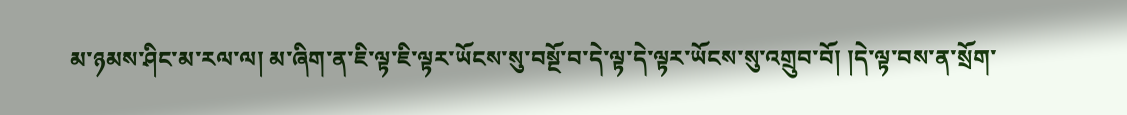མ་ཉམས་ཤིང་མ་རལ་ལ། མ་ཞིག་ན་ཇི་ལྟ་ཇི་ལྟར་ཡོངས་སུ་བསྔོ་བ་དེ་ལྟ་དེ་ལྟར་ཡོངས་སུ་འགྲུབ་བོ། །དེ་ལྟ་བས་ན་སྲོག་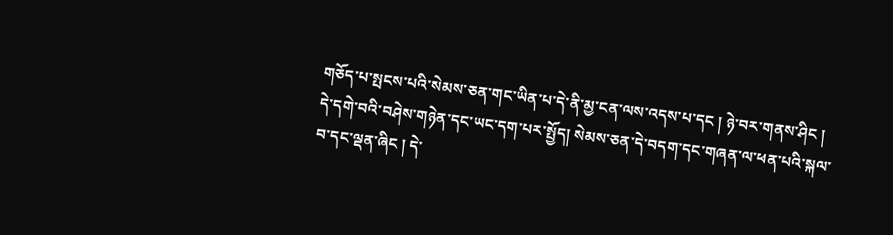གཅོད་པ་སྤངས་པའི་སེམས་ཅན་གང་ཡིན་པ་དེ་ནི་མྱ་ངན་ལས་འདས་པ་དང ། ཉེ་བར་གནས་ཤིང ། དེ་དགེ་བའི་བཤེས་གཉེན་དང་ཡང་དག་པར་སྤྱོད། སེམས་ཅན་དེ་བདག་དང་གཞན་ལ་ཕན་པའི་སྐལ་བ་དང་ལྡན་ཞིང ། དེ་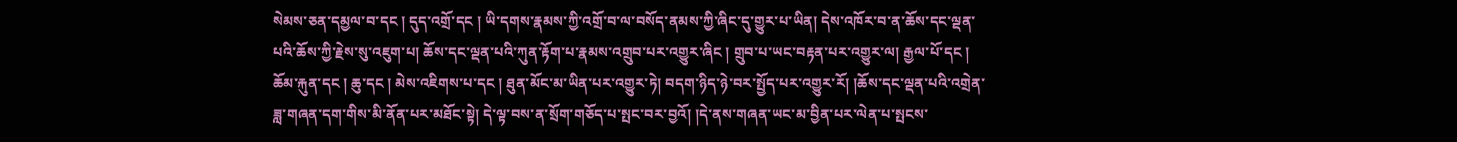སེམས་ཅན་དམྱལ་བ་དང ། དུད་འགྲོ་དང ། ཡི་དགས་རྣམས་ཀྱི་འགྲོ་བ་ལ་བསོད་ནམས་ཀྱི་ཞིང་དུ་གྱུར་པ་ཡིན། དེས་འཁོར་བ་ན་ཆོས་དང་ལྡན་པའི་ཆོས་ཀྱི་རྗེས་སུ་འཇུག་པ། ཆོས་དང་ལྡན་པའི་ཀུན་རྟོག་པ་རྣམས་འགྲུབ་པར་འགྱུར་ཞིང ། གྲུབ་པ་ཡང་བརྟན་པར་འགྱུར་ལ། རྒྱལ་པོ་དང ། ཆོམ་རྐུན་དང ། ཆུ་དང ། མེས་འཇིགས་པ་དང ། ཐུན་མོང་མ་ཡིན་པར་འགྱུར་ཏེ། བདག་ཉིད་ཉེ་བར་སྤྱོད་པར་འགྱུར་རོ། །ཆོས་དང་ལྡན་པའི་འགྲེན་ཟླ་གཞན་དག་གིས་མི་ནོན་པར་མཐོང་སྟེ། དེ་ལྟ་བས་ན་སྲོག་གཅོད་པ་སྤང་བར་བྱའོ། །དེ་ནས་གཞན་ཡང་མ་བྱིན་པར་ལེན་པ་སྤངས་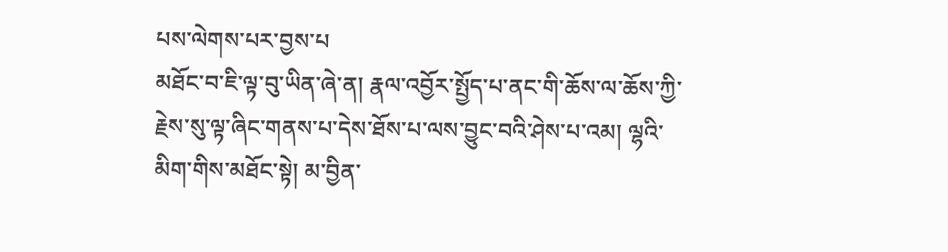པས་ལེགས་པར་བྱས་པ
མཐོང་བ་ཇི་ལྟ་བུ་ཡིན་ཞེ་ན། རྣལ་འབྱོར་སྤྱོད་པ་ནང་གི་ཆོས་ལ་ཆོས་ཀྱི་རྗེས་སུ་ལྟ་ཞིང་གནས་པ་དེས་ཐོས་པ་ལས་བྱུང་བའི་ཤེས་པ་འམ། ལྷའི་མིག་གིས་མཐོང་སྟེ། མ་བྱིན་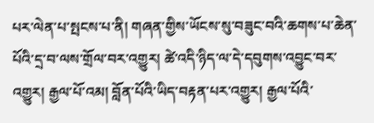པར་ལེན་པ་སྤངས་པ་ནི། གཞན་གྱིས་ཡོངས་སུ་བཟུང་བའི་ཆགས་པ་ཆེན་པོའི་དྲ་བ་ལས་གྲོལ་བར་འགྱུར། ཚེ་འདི་ཉིད་ལ་དེ་དབུགས་འབྱུང་བར་འགྱུར། རྒྱལ་པོ་འམ། བློན་པོའི་ཡིད་བརྟན་པར་འགྱུར། རྒྱལ་པོའི་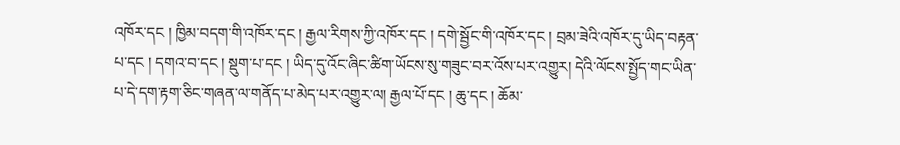འཁོར་དང ། ཁྱིམ་བདག་གི་འཁོར་དང ། རྒྱལ་རིགས་ཀྱི་འཁོར་དང ། དགེ་སྦྱོང་གི་འཁོར་དང ། བྲམ་ཟེའི་འཁོར་དུ་ཡིད་བརྟན་པ་དང ། དགའ་བ་དང ། སྡུག་པ་དང ། ཡིད་དུ་འོང་ཞིང་ཚིག་ཡོངས་སུ་གཟུང་བར་འོས་པར་འགྱུར། དེའི་ལོངས་སྤྱོད་གང་ཡིན་པ་དེ་དག་རྟག་ཅིང་གཞན་ལ་གནོད་པ་མེད་པར་འགྱུར་ལ། རྒྱལ་པོ་དང ། ཆུ་དང ། ཆོམ་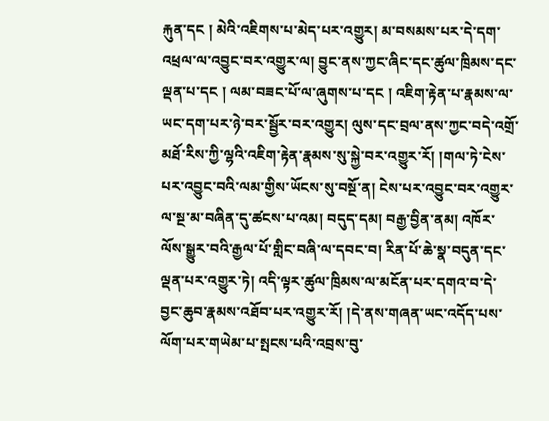རྐུན་དང ། མེའི་འཇིགས་པ་མེད་པར་འགྱུར། མ་བསམས་པར་དེ་དག་འཕྲལ་ལ་འབྱུང་བར་འགྱུར་ལ། བྱུང་ནས་ཀྱང་ཞིང་དང་ཚུལ་ཁྲིམས་དང་ལྡན་པ་དང ། ལམ་བཟང་པོ་ལ་ཞུགས་པ་དང ། འཇིག་རྟེན་པ་རྣམས་ལ་ཡང་དག་པར་ཉེ་བར་སྦྱོར་བར་འགྱུར། ལུས་དང་བྲལ་ནས་ཀྱང་བདེ་འགྲོ་མཐོ་རིས་ཀྱི་ལྷའི་འཇིག་རྟེན་རྣམས་སུ་སྐྱེ་བར་འགྱུར་རོ། །གལ་ཏེ་ངེས་པར་འབྱུང་བའི་ལམ་གྱིས་ཡོངས་སུ་བསྔོ་ན། ངེས་པར་འབྱུང་བར་འགྱུར་ལ་སྔ་མ་བཞིན་དུ་ཚངས་པ་འམ། བདུད་དམ། བརྒྱ་བྱིན་ནམ། འཁོར་ལོས་སྒྱུར་བའི་རྒྱལ་པོ་གླིང་བཞི་ལ་དབང་བ། རིན་པོ་ཆེ་སྣ་བདུན་དང་ལྡན་པར་འགྱུར་ཏེ། འདི་ལྟར་ཚུལ་ཁྲིམས་ལ་མངོན་པར་དགའ་བ་དེ་བྱང་ཆུབ་རྣམས་འཐོབ་པར་འགྱུར་རོ། །དེ་ནས་གཞན་ཡང་འདོད་པས་ལོག་པར་གཡེམ་པ་སྤངས་པའི་འབྲས་བུ་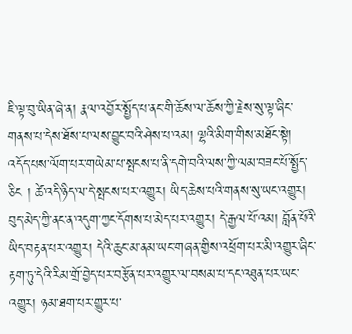ཇི་ལྟ་བུ་ཡིན་ཞེ་ན། རྣལ་འབྱོར་སྤྱོད་པ་ནང་གི་ཆོས་ལ་ཆོས་ཀྱི་རྗེས་སུ་ལྟ་ཞིང་གནས་པ་དེས་ཐོས་པ་ལས་བྱུང་བའི་ཤེས་པ་འམ། ལྷའི་མིག་གིས་མཐོང་སྟེ། འདོད་པས་ལོག་པར་གཡེམ་པ་སྤངས་པ་ནི་དགེ་བའི་ལས་ཀྱི་ལམ་བཟང་པོ་སྤྱོད་ཅིང ། ཚེ་འདི་ཉིད་ལ་དེ་སྤངས་པར་འགྱུར། ཡིད་ཆེས་པའི་གནས་སུ་ཡང་འགྱུར། བུད་མེད་ཀྱི་ནང་ན་འདུག་ཀྱང་དོགས་པ་མེད་པར་འགྱུར། དེ་རྒྱལ་པོ་འམ། བློན་པོའི་ཡིད་བརྟན་པར་འགྱུར། དེའི་ཆུང་མ་ནམ་ཡང་གཞན་གྱིས་འཕྲོག་པར་མི་འགྱུར་ཞིང་རྟག་ཏུ་དེའི་རིམ་གྲོ་བྱེད་པར་བརྩོན་པར་འགྱུར་ལ་བསམ་པ་དང་འཐུན་པར་ཡང་འགྱུར། ཉམ་ཐག་པར་གྱུར་པ་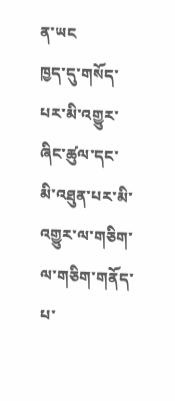ན་ཡང
ཁྱད་དུ་གསོད་པར་མི་འགྱུར་ཞིང་ཚུལ་དང་མི་འཐུན་པར་མི་འགྱུར་ལ་གཅིག་ལ་གཅིག་གནོད་པ་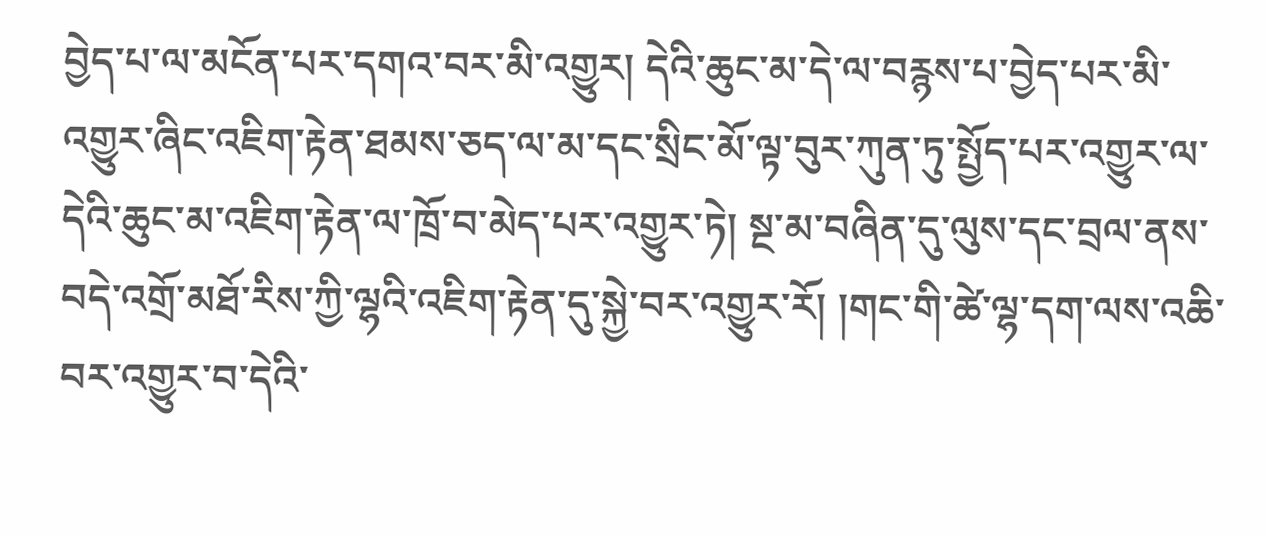བྱེད་པ་ལ་མངོན་པར་དགའ་བར་མི་འགྱུར། དེའི་ཆུང་མ་དེ་ལ་བརྙས་པ་བྱེད་པར་མི་འགྱུར་ཞིང་འཇིག་རྟེན་ཐམས་ཅད་ལ་མ་དང་སྲིང་མོ་ལྟ་བུར་ཀུན་ཏུ་སྤྱོད་པར་འགྱུར་ལ་དེའི་ཆུང་མ་འཇིག་རྟེན་ལ་ཁྲོ་བ་མེད་པར་འགྱུར་ཏེ། སྔ་མ་བཞིན་དུ་ལུས་དང་བྲལ་ནས་བདེ་འགྲོ་མཐོ་རིས་ཀྱི་ལྷའི་འཇིག་རྟེན་དུ་སྐྱེ་བར་འགྱུར་རོ། །གང་གི་ཚེ་ལྷ་དག་ལས་འཆི་བར་འགྱུར་བ་དེའི་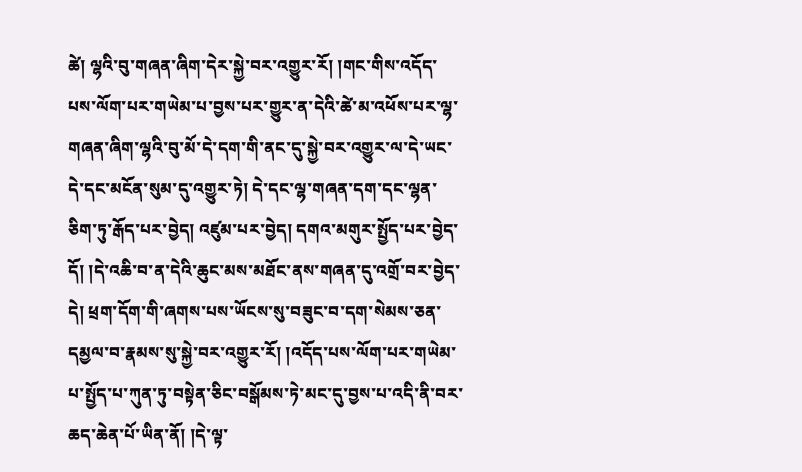ཚེ། ལྷའི་བུ་གཞན་ཞིག་དེར་སྐྱེ་བར་འགྱུར་རོ། །གང་གིས་འདོད་པས་ལོག་པར་གཡེམ་པ་བྱས་པར་གྱུར་ན་དེའི་ཚེ་མ་འཕོས་པར་ལྷ་གཞན་ཞིག་ལྷའི་བུ་མོ་དེ་དག་གི་ནང་དུ་སྐྱེ་བར་འགྱུར་ལ་དེ་ཡང་དེ་དང་མངོན་སུམ་དུ་འགྱུར་ཏེ། དེ་དང་ལྷ་གཞན་དག་དང་ལྷན་ཅིག་ཏུ་རྒོད་པར་བྱེད། འཛུམ་པར་བྱེད། དགའ་མགུར་སྤྱོད་པར་བྱེད་དོ། །དེ་འཆི་བ་ན་དེའི་ཆུང་མས་མཐོང་ནས་གཞན་དུ་འགྲོ་བར་བྱེད་དེ། ཕྲག་དོག་གི་ཞགས་པས་ཡོངས་སུ་བཟུང་བ་དག་སེམས་ཅན་དམྱལ་བ་རྣམས་སུ་སྐྱེ་བར་འགྱུར་རོ། །འདོད་པས་ལོག་པར་གཡེམ་པ་སྤྱོད་པ་ཀུན་ཏུ་བསྟེན་ཅིང་བསྒོམས་ཏེ་མང་དུ་བྱས་པ་འདི་ནི་བར་ཆད་ཆེན་པོ་ཡིན་ནོ། །དེ་ལྟ་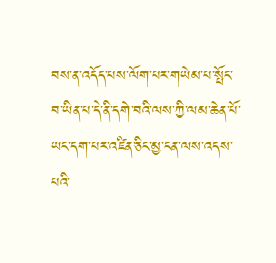བས་ན་འདོད་པས་ལོག་པར་གཡེམ་པ་སྤོང་བ་ཡིན་པ་དེ་ནི་དགེ་བའི་ལས་ཀྱི་ལམ་ཆེན་པོ་ཡང་དག་པར་འཛིན་ཅིང་མྱ་ངན་ལས་འདས་པའི་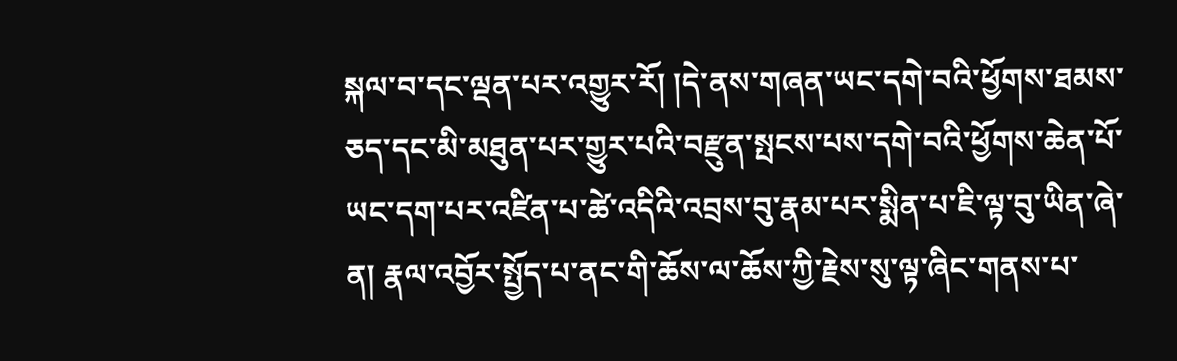སྐལ་བ་དང་ལྡན་པར་འགྱུར་རོ། །དེ་ནས་གཞན་ཡང་དགེ་བའི་ཕྱོགས་ཐམས་ཅད་དང་མི་མཐུན་པར་གྱུར་པའི་བརྫུན་སྤངས་པས་དགེ་བའི་ཕྱོགས་ཆེན་པོ་ཡང་དག་པར་འཛིན་པ་ཚེ་འདིའི་འབྲས་བུ་རྣམ་པར་སྨིན་པ་ཇི་ལྟ་བུ་ཡིན་ཞེ་ན། རྣལ་འབྱོར་སྤྱོད་པ་ནང་གི་ཆོས་ལ་ཆོས་ཀྱི་རྗེས་སུ་ལྟ་ཞིང་གནས་པ་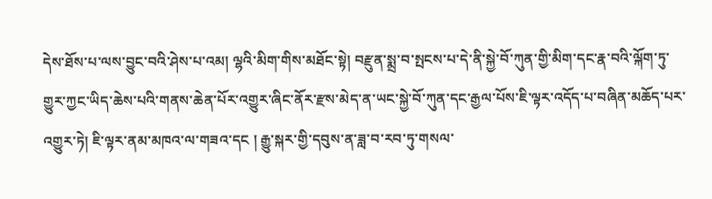དེས་ཐོས་པ་ལས་བྱུང་བའི་ཤེས་པ་འམ། ལྷའི་མིག་གིས་མཐོང་སྟེ། བརྫུན་སྨྲ་བ་སྤངས་པ་དེ་ནི་སྐྱེ་བོ་ཀུན་གྱི་མིག་དང་རྣ་བའི་ལྐོག་ཏུ་གྱུར་ཀྱང་ཡིད་ཆེས་པའི་གནས་ཆེན་པོར་འགྱུར་ཞིང་ནོར་རྫས་མེད་ན་ཡང་སྐྱེ་བོ་ཀུན་དང་རྒྱལ་པོས་ཇི་ལྟར་འདོད་པ་བཞིན་མཆོད་པར་འགྱུར་ཏེ། ཇི་ལྟར་ནམ་མཁའ་ལ་གཟའ་དང ། རྒྱུ་སྐར་གྱི་དབུས་ན་ཟླ་བ་རབ་ཏུ་གསལ་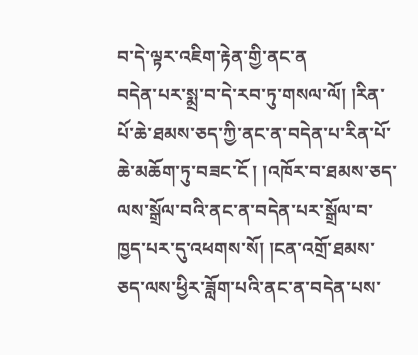བ་དེ་ལྟར་འཇིག་རྟེན་གྱི་ནང་ན
བདེན་པར་སྨྲ་བ་དེ་རབ་ཏུ་གསལ་ལོ། །རིན་པོ་ཆེ་ཐམས་ཅད་ཀྱི་ནང་ན་བདེན་པ་རིན་པོ་ཆེ་མཆོག་ཏུ་བཟང་ངོ ། །འཁོར་བ་ཐམས་ཅད་ལས་སྒྲོལ་བའི་ནང་ན་བདེན་པར་སྒྲོལ་བ་ཁྱད་པར་དུ་འཕགས་སོ། །ངན་འགྲོ་ཐམས་ཅད་ལས་ཕྱིར་ཟློག་པའི་ནང་ན་བདེན་པས་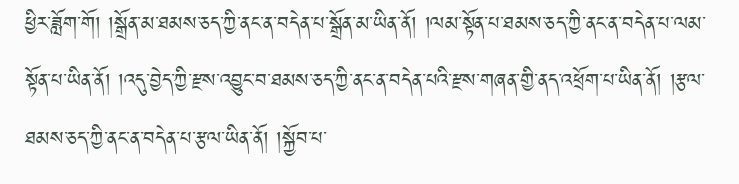ཕྱིར་ཟློག་གོ། །སྒྲོན་མ་ཐམས་ཅད་ཀྱི་ནང་ན་བདེན་པ་སྒྲོན་མ་ཡིན་ནོ། །ལམ་སྟོན་པ་ཐམས་ཅད་ཀྱི་ནང་ན་བདེན་པ་ལམ་སྟོན་པ་ཡིན་ནོ། །འདུ་བྱེད་ཀྱི་རྫས་འབྱུང་བ་ཐམས་ཅད་ཀྱི་ནང་ན་བདེན་པའི་རྫས་གཞན་གྱི་ནད་འཕྲོག་པ་ཡིན་ནོ། །རྩལ་ཐམས་ཅད་ཀྱི་ནང་ན་བདེན་པ་རྩལ་ཡིན་ནོ། །སྐྱོབ་པ་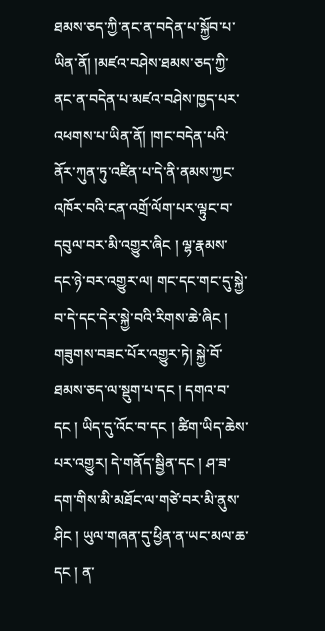ཐམས་ཅད་ཀྱི་ནང་ན་བདེན་པ་སྐྱོབ་པ་ཡིན་ནོ། །མཛའ་བཤེས་ཐམས་ཅད་ཀྱི་ནང་ན་བདེན་པ་མཛའ་བཤེས་ཁྱད་པར་འཕགས་པ་ཡིན་ནོ། །གང་བདེན་པའི་ནོར་ཀུན་ཏུ་འཛིན་པ་དེ་ནི་ནམས་ཀྱང་འཁོར་བའི་ངན་འགྲོ་ལོག་པར་ལྟུང་བ་དབུལ་བར་མི་འགྱུར་ཞིང ། ལྷ་རྣམས་དང་ཉེ་བར་འགྱུར་ལ། གང་དང་གང་དུ་སྐྱེ་བ་དེ་དང་དེར་སྐྱེ་བའི་རིགས་ཆེ་ཞིང ། གཟུགས་བཟང་པོར་འགྱུར་ཏེ། སྐྱེ་བོ་ཐམས་ཅད་ལ་སྡུག་པ་དང ། དགའ་བ་དང ། ཡིད་དུ་འོང་བ་དང ། ཚིག་ཡིད་ཆེས་པར་འགྱུར། དེ་གནོད་སྦྱིན་དང ། ཤ་ཟ་དག་གིས་མི་མཐོང་ལ་གཙེ་བར་མི་ནུས་ཤིང ། ཡུལ་གཞན་དུ་ཕྱིན་ན་ཡང་མལ་ཆ་དང ། ན་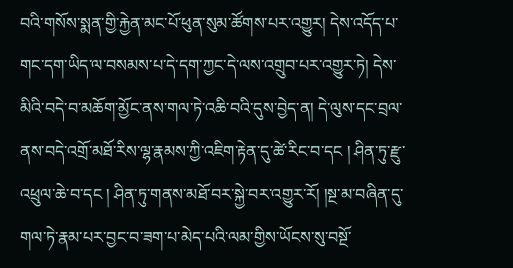བའི་གསོས་སྨན་གྱི་རྐྱེན་མང་པོ་ཕུན་སུམ་ཚོགས་པར་འགྱུར། དེས་འདོད་པ་གང་དག་ཡིད་ལ་བསམས་པ་དེ་དག་ཀྱང་དེ་ལས་འགྲུབ་པར་འགྱུར་ཏེ། དེས་མིའི་བདེ་བ་མཆོག་མྱོང་ནས་གལ་ཏེ་འཆི་བའི་དུས་བྱེད་ན། དེ་ལུས་དང་བྲལ་ནས་བདེ་འགྲོ་མཐོ་རིས་ལྷ་རྣམས་ཀྱི་འཇིག་རྟེན་དུ་ཚེ་རིང་བ་དང ། ཤིན་ཏུ་རྫུ་འཕྲུལ་ཆེ་བ་དང ། ཤིན་ཏུ་གནས་མཐོ་བར་སྐྱེ་བར་འགྱུར་རོ། །སྔ་མ་བཞིན་དུ་གལ་ཏེ་རྣམ་པར་བྱང་བ་ཟག་པ་མེད་པའི་ལམ་གྱིས་ཡོངས་སུ་བསྔོ་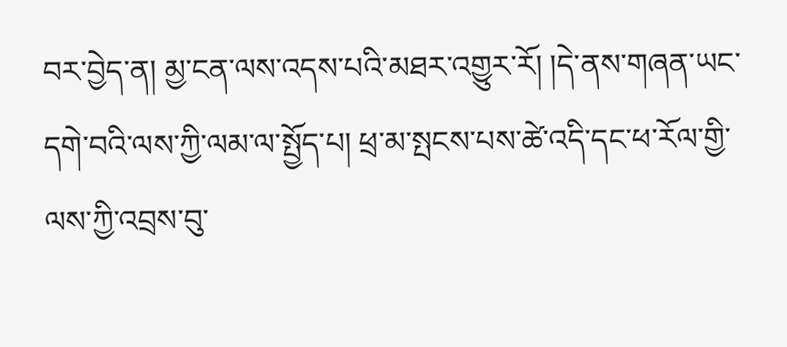བར་བྱེད་ན། མྱ་ངན་ལས་འདས་པའི་མཐར་འགྱུར་རོ། །དེ་ནས་གཞན་ཡང་དགེ་བའི་ལས་ཀྱི་ལམ་ལ་སྤྱོད་པ། ཕྲ་མ་སྤངས་པས་ཚེ་འདི་དང་ཕ་རོལ་གྱི་ལས་ཀྱི་འབྲས་བུ་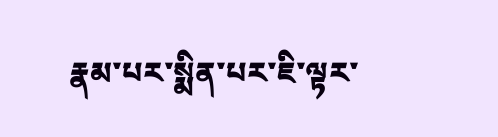རྣམ་པར་སྨིན་པར་ཇི་ལྟར་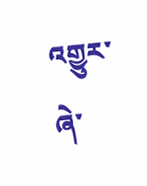འགྱུར་ཞེ་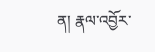ན། རྣལ་འབྱོར་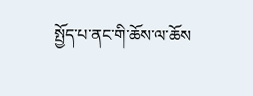སྤྱོད་པ་ནང་གི་ཆོས་ལ་ཆོས